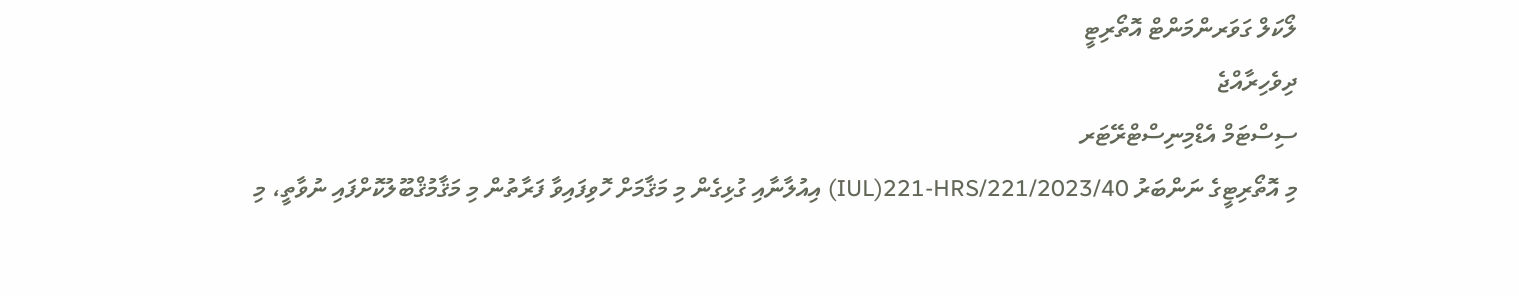ލޯކަލް ގަވަރންމަންޓް އޮތޯރިޓީ
ދިވެހިރާއްޖެ
ސިސްޓަމް އެޑްމިނިސްޓްރޭޓަރ
މި އޮތޯރިޓީގެ ނަންބަރު IUL)221-HRS/221/2023/40) އިއުލާނާއި ގުޅިގެން މި މަޤާމަށް ހޮވިފައިވާ ފަރާތުން މި މަޤާމުޤްބޫލުކޮށްފައި ނުވާތީ، މި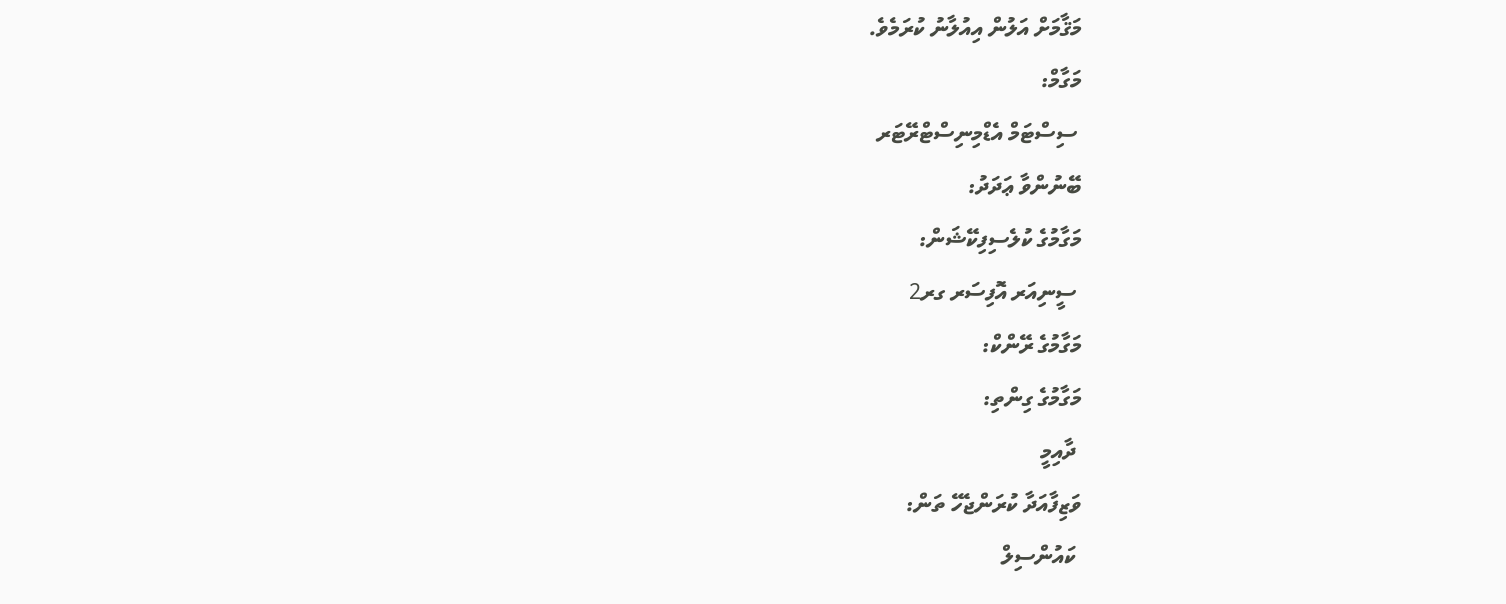މަޤާމަށް އަލުން އިއުލާނު ކުރަމެވެ.
މަގާމް:
 ސިސްޓަމް އެޑްމިނިސްޓްރޭޓަރ
ބޭނުންވާ ޢަދަދު:
މަގާމުގެ ކުލެސިފިކޭޝަން:
 ސީނިއަރ އޮފިސަރ ގރ2
މަގާމުގެ ރޭންކް:
މަގާމުގެ ގިންތި:
 ދާއިމީ
ވަޒިފާއަދާ ކުރަންޖެހޭ ތަން:
 ކައުންސިލް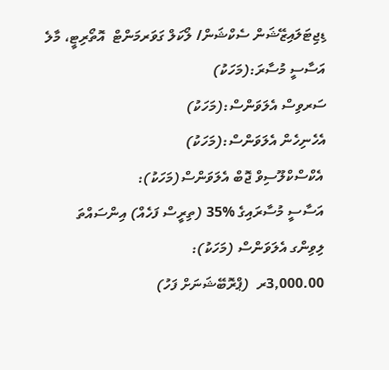ޑިޖިޓަލައިޒޭޝަން ސެކްޝަން/ ލޯކަލް ގަވަރމަންޓް  އޮތޯރިޓީ، މާލެ
އަސާސީ މުސާރަ:(މަހަކު)
ސަރވިސް އެލަވަންސް:(މަހަކު)
އެހެނިހެން އެލަވަންސް:(މަހަކު)
 އެކްސްކްލޫސިވް ޖޮބް އެލަވަންސް(މަހަކު):
 އަސާސީ މުސާރައިގެ %35 (ތިރީސް ފަހެއް) އިންސައްތަ
 ލިވިންގ އެލަވަންސް (މަހަކު):
 3,000.00ރ  (ޕްރޮބޭޝަނަށް ފަހު)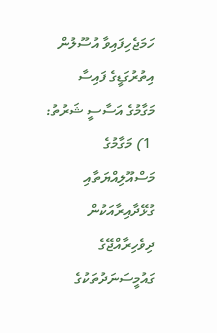ހަމަޖެހިފައިވާ އުސޫލުން އިތުރުގަޑީގެ ފައިސާ
މަގާމުގެ އަސާސީ ޝަރުތު:
 1) މަގާމުގެ މަސްއޫލިއްޔަތާއި ގުޅޭދާއިރާއަކުން ދިވެހިރާއްޖޭގެ ގައުމީސަނަދުތަކުގެ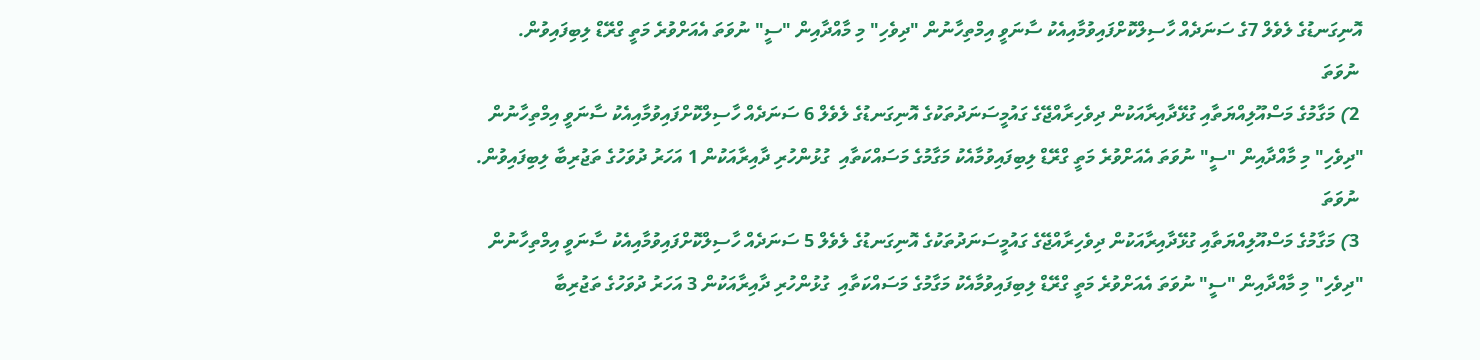އޮނިގަނޑުގެ ލެވެލް 7ގެ ސަނަދެއް ހާސިލްކޮށްފައިވުމާއިއެކު ސާނަވީ އިމްތިހާނުން "ދިވެހި" މި މާއްދާއިން "ސީ" ނުވަތަ އެއަށްވުރެ މަތީ ގްރޭޑް ލިބިފައިވުން.
 ނުވަތަ
 2) މަގާމުގެ މަސްއޫލިއްޔަތާއި ގުޅޭދާއިރާއަކުން ދިވެހިރާއްޖޭގެ ގައުމީސަނަދުތަކުގެ އޮނިގަނޑުގެ ލެވެލް 6 ސަނަދެއް ހާސިލްކޮށްފައިވުމާއިއެކު ސާނަވީ އިމްތިހާނުން "ދިވެހި" މި މާއްދާއިން "ސީ" ނުވަތަ އެއަށްވުރެ މަތީ ގްރޭޑް ލިބިފައިވުމާއެކު މަގާމުގެ މަސައްކަތާއި  ގުޅުންހުރި ދާއިރާއަކުން 1 އަހަރު ދުވަހުގެ ތަޖުރިބާ ލިބިފައިވުން.
 ނުވަތަ
 3) މަގާމުގެ މަސްއޫލިއްޔަތާއި ގުޅޭދާއިރާއަކުން ދިވެހިރާއްޖޭގެ ގައުމީސަނަދުތަކުގެ އޮނިގަނޑުގެ ލެވެލް 5 ސަނަދެއް ހާސިލްކޮށްފައިވުމާއިއެކު ސާނަވީ އިމްތިހާނުން "ދިވެހި" މި މާއްދާއިން "ސީ" ނުވަތަ އެއަށްވުރެ މަތީ ގްރޭޑް ލިބިފައިވުމާއެކު މަގާމުގެ މަސައްކަތާއި  ގުޅުންހުރި ދާއިރާއަކުން 3 އަހަރު ދުވަހުގެ ތަޖުރިބާ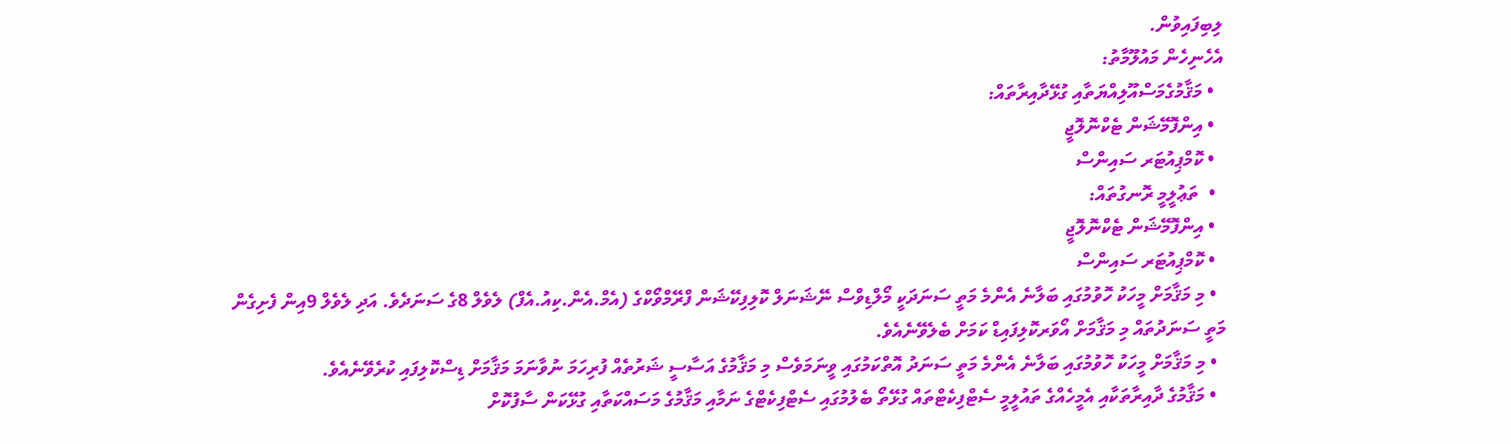ލިބިފައިވުން.
އެހެނިހެން މައުލޫމާތު:
  • މަޤާމުގެމަސްއޫލިއްޔަތާއި ގުޅޭދާއިރާތައް:
  • އިންފޮމޭޝަން ޓެކްނޮލޮޖީ
  • ކޮމްޕިއުޓަރ ސައިންސް
  •  ތަޢުލީމީ ރޮނގުތައް:
  • އިންފޮމޭޝަން ޓެކްނޮލޮޖީ
  • ކޮމްޕިއުޓަރ ސައިންސް
  • މި މަޤާމަށް މީހަކު ހޮވުމުގައި ބަލާނެ އެންމެ މަތީ ސަނަދަކީ މޯލްޑިވްސް ނޭޝަނަލް ކޮލިފިކޭޝަން ފްރޭމްވޯކްގެ (އެމް.އެން.ކިއު.އެފް) ލެވެލް 8ގެ ސަނަދެވެ. އަދި ލެވެލް 9އިން ފެށިގެން މަތީ ސަނަދުތައް މި މަޤާމަށް އޯވަރކޮލިފައިޑް ކަމަށް ބެލެވޭނެއެވެ.
  • މި މަޤާމަށް މީހަކު ހޮވުމުގައި ބަލާނެ އެންމެ މަތީ ސަނަދު އޮތްކަމުގައި ވީނަމަވެސް މި މަޤާމުގެ އަސާސީ ޝަރުތެއް ފުރިހަމަ ނުވާނަމަ މަޤާމަށް ޑިސްކޮލިފައި ކުރެވޭނެއެވެ.
  • މަޤާމުގެ ދާއިރާތަކާއި އެމީހެއްގެ ތައުލީމީ ސެޓްފިކެޓްތައް ގުޅޭތޯ ބެލުމުގައި ސެޓްފިކެޓްގެ ނަމާއި މަޤާމުގެ މަސައްކަތާއި ގުޅޭކަން ސާފުކޮށް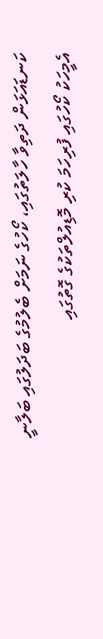ކަނޑައަޅަން ދަތިވާ ހާލަތުގައި، ކޯހުގެ ނަމަށް ބެލުމުގެ ބަދަލުގައި ބަލާނީ އެމީހަކު ކޯހުގައި ފުރިހަމަ ކުރި މޮޑިއުލްތަކުގެ ގޮތުގައި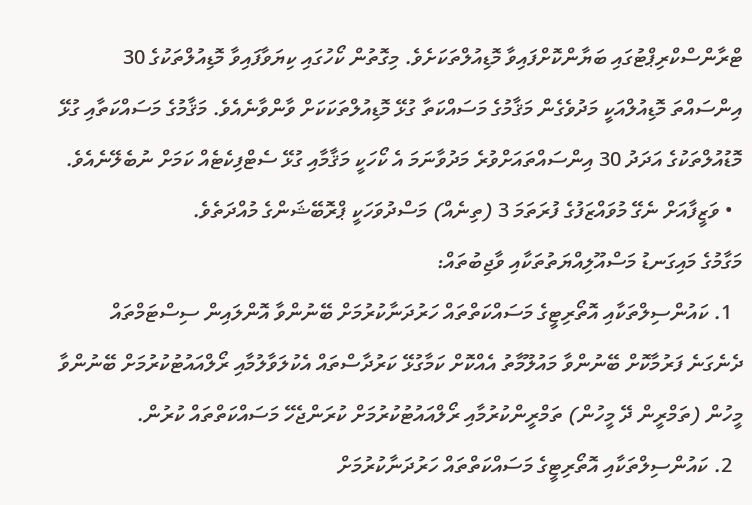ޓްރާންސްކްރިޕްޓުގައި ބަޔާންކޮށްފައިވާ މޮޑިއުލްތަކަށެވެ. މިގޮތުން ކޯހުގައި ކިޔަވާފައިވާ މޮޑިއުލްތަކުގެ 30 އިންސައްތަ މޮޑިއުލްއަކީ މަދުވެގެން މަޤާމުގެ މަސައްކަތާ ގުޅޭ މޮޑިއުލްތަކަކަށް ވާންވާނެއެވެ. މަޤާމުގެ މަސައްކަތާއި ގުޅޭ މޮޑުއުލްތަކުގެ އަދަދު 30 އިންސައްތައަށްވުރެ މަދުވާނަމަ އެ ކޯހަކީ މަޤާމާއި ގުޅޭ ސެޓްފިކެޓެއް ކަމަށް ނުބެލޭނެއެވެ.
  • ވަޒީފާއަށް ނެގޭ މުވައްޒަފުގެ ފުރަތަމަ 3 (ތިނެއް) މަސްދުވަހަކީ ޕްރޮބޭޝަންގެ މުއްދަތެވެ.
މަގާމުގެ މައިގަނޑު މަސްއޫލިއްޔަތުތަކާއި ވާޖިބުތައް:
  1. ކައުންސިލްތަކާއި އޮތޯރިޓީގެ މަސައްކަތްތައް ހަރުދަނާކުރުމަށް ބޭނުންވާ އޮންލައިން ސިސްޓަމްތައް ދެނެގަނެ ފަރުމާކޮށް ބޭނުންވާ މައުލޫމާތު އެއްކޮށް ކަމާގުޅޭ ކަރުދާސްތައް އެކުލަވާލުމާއި ރޯލްއައުޓުކުރުމަށް ބޭނުންވާ މީހުން (ތަމްރީން ދޭ މީހުން) ތަމްރީންކުރުމާއި ރޯލްއައުޓުކުރުމަށް ކުރަންޖެހޭ މަސައްކަތްތައް ކުރުން.
  2. ކައުންސިލްތަކާއި އޮތޯރިޓީގެ މަސައްކަތްތައް ހަރުދަނާކުރުމަށް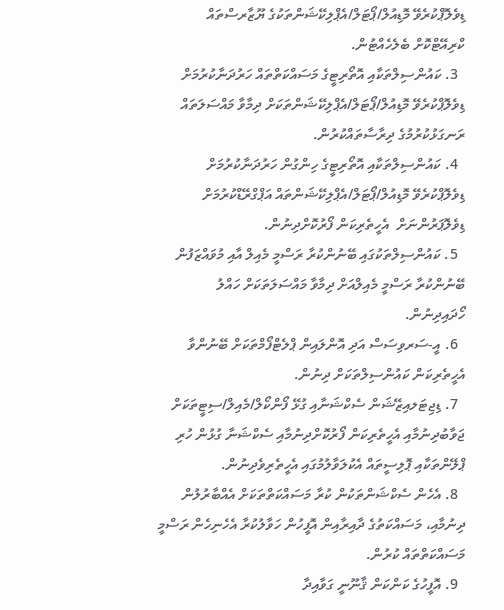ޑިވެލޮޕްކުރެވޭ މޮޑިއުލް/ޕޯޓަލް/އެޕްލިކޭޝަންތަކުގެ ޔޫޒާރސްތައް ކްރިއޭޓްކޮށް ބެލެހެއްޓުން.
  3. ކައުންސިލްތަކާއި އޮތޯރިޓީގެ މަސައްކަތްތައް ހަރުދަނާކުރުމަށް ޑިވެލޮޕްކުރެވޭ މޮޑިއުލް/ޕޯޓަލް/އެޕްލިކޭޝަންތަކަށް ދިމާވާ މައްސަލަތައް ރަނގަޅުކުރުމުގެ ދިރާސާތައްކުރުން.
  4. ކައުންސިލްތަކާއި އޮތޯރިޓީގެ ހިންގުން ހަރުދަނާކުރުމަށް ޑިވެލޮޕްކުރެވޭ މޮޑިއުލް/ޕޯޓަލް/އެޕްލިކޭޝަންތައް އަޕްގްރޭޑްކުރުމަށް ޑިވެލޮޕަރުންނަށް  އެހީތެރިކަން ފޯރުކޮށްދިނުން.
  5. ކައުންސިލްތަކުގައި ބޭނުންކުރާ ރަސްމީ މެއިލް އާއި މުވައްޒަފުން ބޭނުންކުރާ ރަސްމީ މެއިލްއަށް ދިމާވާ މައްސަލަތަކަށް ހައްލު ހޯދައިދިނުން.
  6. އީ-ސަރވިސަސް އަދި އޮންލައިން ޕްލެޓްފޯމްތަކަށް ބޭނުންވާ އެހީތެރިކަން ކައުންސިލްތަކަށް ދިނުން.
  7. ޑިޖިޓަލއިޒޭޝަން ސެކްޝަނާއި ގުޅޭ ފޯންކޯލް/މެއިލް/ސިޓީތަކަށް  ޖަވާބުދިނުމާއި އެހީތެރިކަން ފޯރުކޮށްދިނުމާއި ސެކްޝަނާ ގުޅުން ހުރި ޕްލޭންތަކާއި ޕޮލިސީތައް އެކުލަވާލުމުގައި އެހީތެރިވެދިނުން.
  8. އެހެން ސެކްޝަންތަކުން ކުރާ މަސައްކަތްތަކަށް އެއްބާރުލުން ދިނުމާއި، މަސައްކަތުގެ ދާއިރާއިން އޮފީހުން ހަވާލުކުރާ އެހެނިހެން ރަސްމީ މަސައްކަތްތައް ކުރުން.
  9. އޮފީހުގެ ކަންކަން ޤާނޫނީ ގަވާއިދާ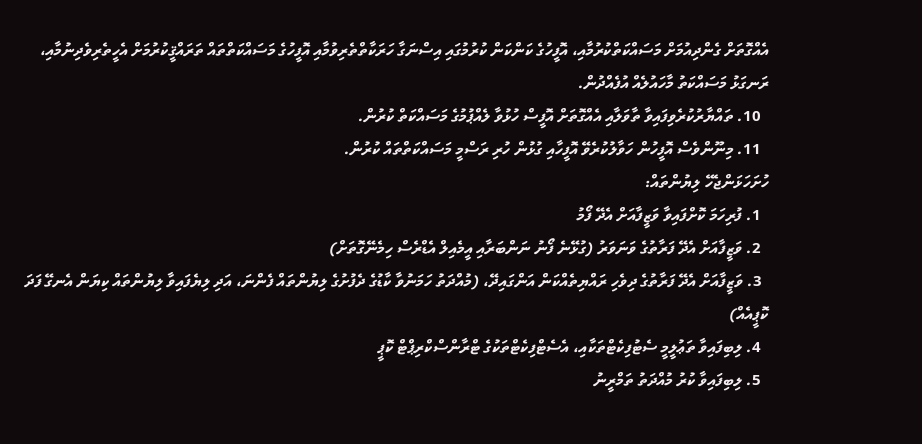އެއްގޮތަށް ގެންދިއުމަށް މަސައްކަތްކުރުމާއި، އޮފީހުގެ ކަންކަން ކުރުމުގައި އިސްނަގާ ހަރަކާތްތެރިވުމާއި އޮފީހުގެ މަސައްކަތްތައް ތަރައްޤީކުރުމަށް އެހީތެރިވެދިނުމާއި، ރަނގަޅު މަސައްކަތު މާހައުލެއް އުފެއްދުން.
  10. ތައްޔާރުކުރެވިފައިވާ ތާވަލާއި އެއްގޮތަށް އޮފީސް ހުޅުވާ ލެއްޕުމުގެ މަސައްކަތް ކުރުން.
  11. މިނޫންވެސް އޮފީހުން ހަވާލުކުރެވޭ އޮފީހާއި ގުޅުން ހުރި ރަސްމީ މަސައްކަތްތައް ކުރުން.
ހުށަހަޅަންޖެހޭ ލިޔުންތައް:
  1. ފުރިހަމަ ކޮށްފައިވާ ވަޒީފާއަށް އެދޭ ފޯމު
  2. ވަޒީފާއަށް އެދޭ ފަރާތުގެ ވަނަވަރު (ގުޅޭނެ ފޯނު ނަންބަރާއި އީމެއިލް އެޑްރެސް ހިމެނޭގޮތަށް)
  3. ވަޒީފާއަށް އެދޭ ފަރާތުގެ ދިވެހި ރައްޔިތެއްކަން އަންގައިދޭ، (މުއްދަތު ހަމަނުވާ ކާޑުގެ ދެފުށުގެ ލިޔުންތައް ފެންނަ، އަދި ލިޔެފައިވާ ލިޔުންތައް ކިޔަން އެނގޭ ފަދަ ކޮޕީއެއް)
  4. ލިބިފައިވާ ތަޢުލީމީ ސެޓުފިކެޓްތަކާއި، އެސެޓްފިކެޓްތަކުގެ ޓްރާންސްކްރިޕްޓް ކޮޕީ
  5. ލިބިފައިވާ ކުރު މުއްދަތު ތަމްރީނު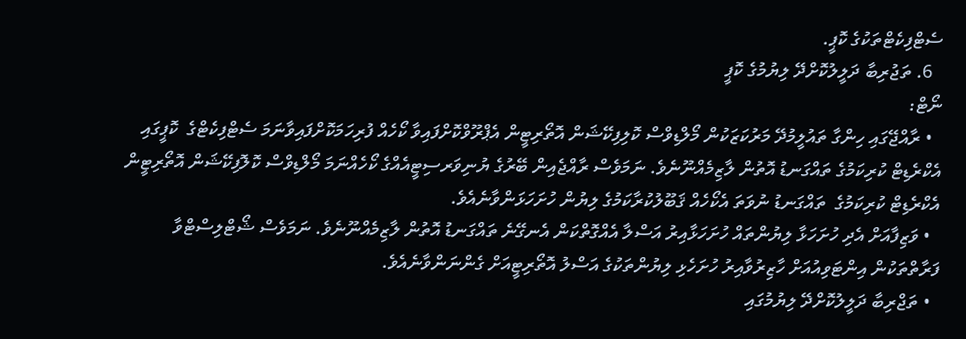ސެޓްފިކެޓްތަކުގެ ކޮޕީ.
  6. ތަޖުރިބާ ދަލީލުކޮށްދޭ ލިޔުމުގެ ކޮޕީ
ނޯޓް:
  • ރާއްޖޭގައި ހިންގާ ތައުލީމުދޭ މަރުކަޒަކުން މޯލްޑިވްސް ކޮލިފިކޭޝަން އޮތޯރިޓީން އެޕްރޫވްކޮށްފައިވާ ކޯހެއް ފުރިހަމަކޮށްފައިވާނަމަ ސެޓްފިކެޓްގެ  ކޮޕީގައި އެކްރެޑިޓް ކުރިކަމުގެ ތައްގަނޑު އޮތުން ލާޒިމެއްނޫނެވެ. ނަމަވެސް ރާއްޖެއިން ބޭރުގެ ޔުނިވަރސިޓީއެއްގެ ކޯހެއްނަމަ މޯލްޑިވްސް ކޮލޮފިކޭޝަން އޮތޯރިޓީން އެކްރެޑިޓް ކުރިކަމުގެ  ތައްގަނޑު ނުވަތަ އެކޯހެއް ޤަބޫލުކުރާކަމުގެ ލިޔުން ހުށަހަޅަންވާނެއެވެ.
  • ވަޒިފާއަށް އެދި ހުށަހަޅާ ލިޔުންތައް ހުށަހަޅާއިރު އަސްލާ އެއްގޮތްކަން އެނގޭނެ ތައްގަނޑު އޮތުން ލާޒިމެއްނޫނެވެ. ނަމަވެސް ޝޯޓްލިސްޓްވާ ފަރާތްތަކުން އިންޓަވިއުއަށް ހާޒިރުވާއިރު ހުށަހެޅި ލިޔުންތަކުގެ އަސްލު އޮތޯރިޓީއަށް ގެންނަންވާނެއެވެ.
  • ތަޖްރިބާ ދަލީލުކޮށްދޭ ލިޔުމުގައި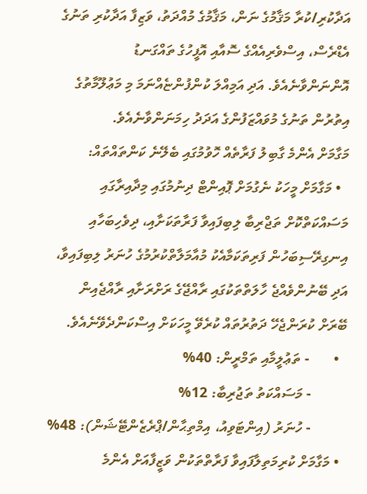އަދާކުރި/ކުރާ މަޤާމުގެ ނަން، މަޤާމުގެ މުއްދަތު، ވަޒިފާ އަދާކުރި ތަނުގެ އެޑްރެސް، އިސްވެރިއެއްގެ ސޮއާއި އޮފީހުގެ ތައްގަނޑު އޮންނަންވާނެއެވެ. އަދި އަމިއްލަ ކުންފުންޏެއްނަމަ މި މަޢުލޫމާތުގެ އިތުރުން ތަނުގެ މުވައްޒަފުންގެ އަދަދު ހިމަނަންވާނެއެވެ.
މަގާމަށް އެންމެ ގާބިލު ފަރާތެއް ހޮވުމުގައި ބެލޭނެ ކަންތައްތައް:
  • މަގާމަށް މީހަކު ނެގުމަށް ޕޮއިންޓް ދިނުމުގައި މިދާއިރާގައި މަސައްކަތްކޮށް ތަޖްރިބާ ލިބިފައިވާ ފަރާތަކަށާއި، ދިވެހިބަހާއި އިނގިރޭސިބަހުން ފަރިތަކަމާއެކު މުއާމަލާތްކުރުމުގެ ހުނަރު ލިބިފައިވާ، އަދި ބޭނުންވެއްޖެ ހާލަތްތަކުގައި ރާއްޖޭގެ ރަށްރަށާއި ރާއްޖެއިން ބޭރަށް ކުރަންޖެހޭ ދަތުރުތައް ކުރެވޭ މީހަކަށް އިސްކަންދެވޭނެއެވެ.
  •       - ތަޢުލީމާއި ތަމްރީން: 40%
          - މަސައްކަތު ތަޖުރިބާ: 12%
          - ހުނަރު (އިންޓަވިއު، އިމްތިޙާން/ޕްރެޒެންޓޭޝަން): 48%
  • މަގާމަށް ކުރިމަތިލާފައިވާ ފަރާތްތަކުން ވަޒީފާއަށް އެންމެ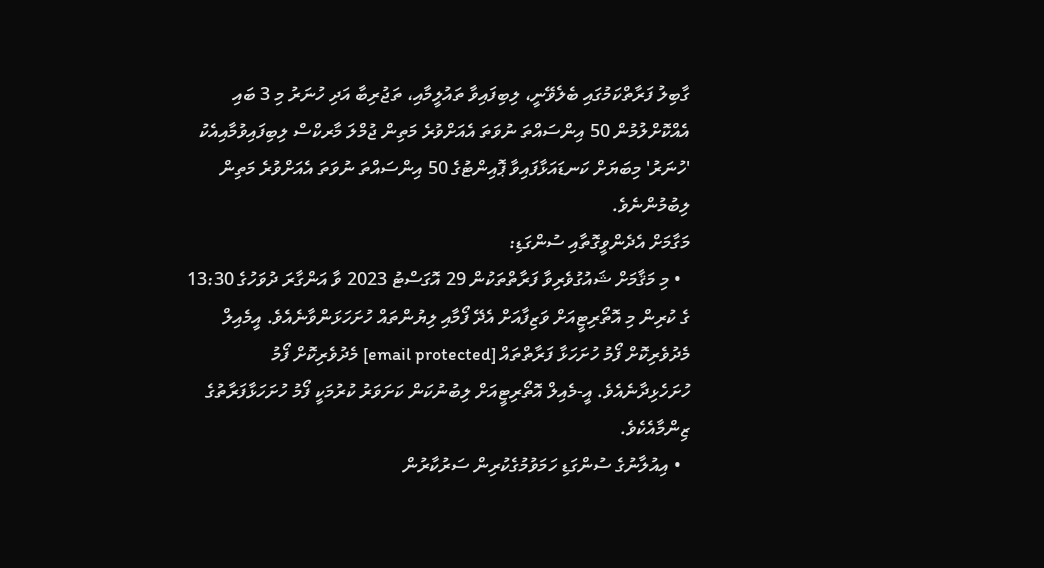ގާބިލު ފަރާތްކަމުގައި ބެލެވޭނީ، ލިބިފައިވާ ތައުލީމާއި، ތަޖުރިބާ އަދި ހުނަރު މި 3 ބައި އެއްކޮށްލުމުން 50 އިންސައްތަ ނުވަތަ އެއަށްވުރެ މަތިން ޖުމްލަ މާރކްސް ލިބިފައިވުމާއިއެކު 'ހުނަރު' މިބަޔަށް ކަނޑައަޅާފައިވާ ޕޮއިންޓުގެ 50 އިންސައްތަ ނުވަތަ އެއަށްވުރެ މަތިން ލިބުމުންނެވެ.
މަގާމަށް އެދެންވީގޮތާއި ސުންގަޑި:
  • މި މަޤާމަށް ޝައުގުވެރިވާ ފަރާތްތަކުން 29 އޮގަސްޓު 2023 ވާ އަންގާރަ ދުވަހުގެ 13:30 ގެ ކުރިން މި އޮތޯރިޓީއަށް ވަޒިފާއަށް އެދޭ ފޯމާއި ލިޔުންތައް ހުށަހަޅަންވާނެއެވެ. އީމެއިލް މެދުވެރިކޮށް ފޯމު ހުށަހަޅާ ފަރާތްތައް [email protected] މެދުވެރިކޮށް ފޯމު ހުށަހެޅިދާނެއެވެ. އީ-މެއިލް އޮތޯރިޓީއަށް ލިބުނުކަން ކަށަވަރު ކުރުމަކީ ފޯމު ހުށަހަޅާފަރާތުގެ ޒިންމާއެކެވެ.
  • އިއުލާނުގެ ސުންގަޑި ހަމަވުމުގެކުރިން ސަރުކާރުން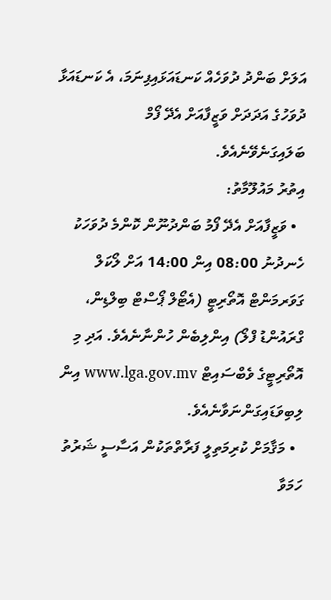އަލަށް ބަންދު ދުވަހެއް ކަނޑައަޅައިފިނަމަ، އެ ކަނޑައަޅާ ދުވަހުގެ އަދަދަށް ވަޒީފާއަށް އެދޭ ފޯމް ބަލައިގަނެވޭނެއެވެ.
އިތުރު މައުލޫމާތު:
  • ވަޒީފާއަށް އެދޭ ފޯމު ބަންދުނޫން ކޮންމެ ދުވަހަކު ހެނދުނު 08:00 އިން 14:00 އަށް ލޯކަލް ގަވަރމަންޓް އޮތޯރިޓީ (އެޓޯލް ޕޯސްޓް ބިލްޑިން، ގްރައުންޑު ފްލޯ) އިންލިބެން ހުންނާނެއެވެ. އަދި މި އޮތޯރިޓީގެ ވެބްސައިޓް www.lga.gov.mv އިން ލިބިވަޑައިގަންނަވާނެއެވެ.
  • މަޤާމަށް ކުރިމަތިލީ ފަރާތްތަކުން އަސާސީ ޝަރުތު ހަމަވާ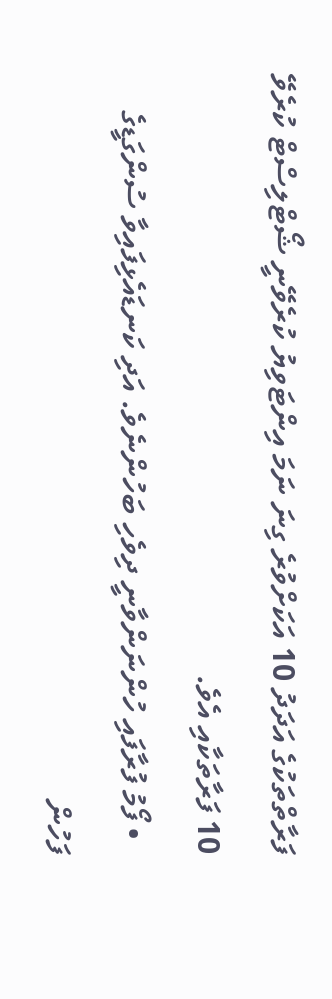ފަރާތްތަކުގެ އަދަދު 10 އަކަށްވުރެ ގިނަ ނަމަ އިންޓަވިޔު ކުރެވޭނީ ޝޯޓްލިސްޓް ކުރެވޭ 10 ފަރާތަކާއި އެވެ.
  • ފޯމު ފުރާފައި ހުންނަންވާނީ ދިވެހި ބަހުންނެވެ. އަދި ކަނޑައެޅިފައިވާ ސުންގަޑީގެ ފަހުން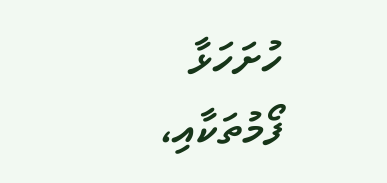ހުށަހަޅާ ފޯމުތަކާއި،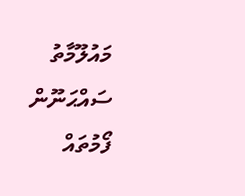މައުލޫމާތު ސައްޙަނޫން ފޯމުތައް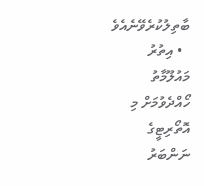ބާތިލުކުރެވޭނެއެވެ
  • އިތުރު މައުލޫމާތު ހޯއްދެވުމަށް މި އޮތޯރިޓީގެ ނަންބަރު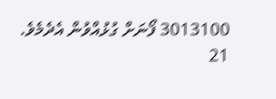3013100 ފޯނަށް ގުޅުއްވުން އެދެމެވެ.
21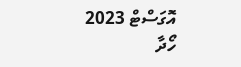އޮގަސްޓް 2023
ހޯދާ